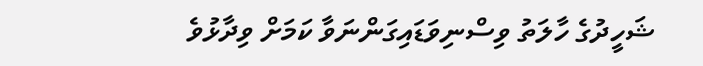ޝަހީދުގެ ހާލަތު ވިސްނިވަޑައިގަންނަވާ ކަމަށް ވިދާޅުވެ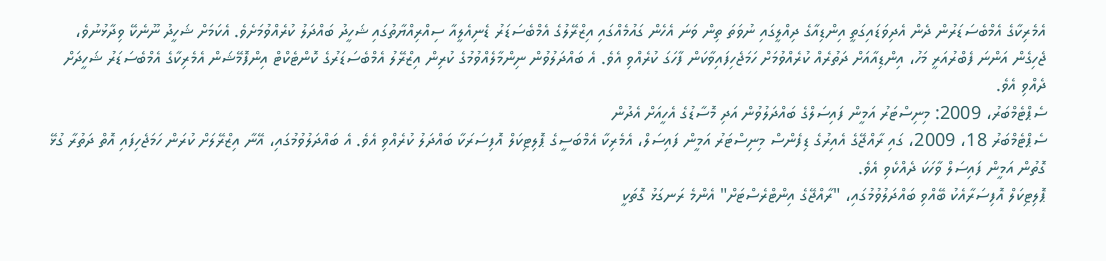އެމެރިކާގެ އެމްބެސަޑަރުން ދެން އެދިވަޑައިގަތީ އިންޑިއާގެ ދިއްލީގައި ނުވަތަ ތިން ވަނަ އެހެން ގައުމެއްގައި އިޒްރޭލުގެ އެމްބެސަޑަރު ޑެނިއެލީއާ ސިއްރިއްޔާތުގައި ޝަހީދު ބައްދަލު ކުރެއްވުމަށެވެ. އެކަމަށް ޝަހީދު ނޫނެކޭ ވިދާޅުނުވެ، ޖެހިގެން އަންނަ ފެބްރުއަރީ މަހު، އިންޑިއާއަށް ދަތުރެއް ކުރެއްވުމަށް ހަމަޖެހިފައިވާކަން ފާހަގަ ކުރެއްވި އެވެ. އެ ބައްދަލުވުން ނިންމާލެއްވުމުގެ ކުރިން އިޒްރޭލު އެމްބެސަޑަރުގެ ކޮންޓެކްޓް އިންފޮމޭޝަން އެމެރިކާގެ އެމްބެސަޑަރު ޝަހީދަށް ދެއްވި އެވެ.
ސެޕްޓެމްބަރު، 2009: މިނިސްޓަރު އަމީން ފައިސަލްގެ ބައްދަލުވުން އަދި މޮސާޑުގެ އެހީއަށް އެދުން
ސެޕްޓެމްބަރު 18، 2009، ގައި ރާއްޖޭގެ އެއިރުގެ ޑިފެންސް މިނިސްޓަރު އަމީން ފައިސަލް، އެމެރިކާ އެމްބަސީގެ ޕޮލިޓިކަލް އޮފިސަރަކާ ބައްދަލު ކުރެއްވި އެވެ. އެ ބައްދަލުވުމުގައި، އޭނާ އިޒްރޭލަށް ކުރަން ހަމަޖެހިފައި އޮތް ދަތުރާ ގުޅޭ ގޮތުން އަމީން ފައިސަލް ވާހަކަ ދެއްކެވި އެވެ.
ޕޮލިޓިކަލް އޮފިސަރާއެކު ބޭއްވި ބައްދަލުވުމުގައި، "ރާއްޖޭގެ އިންޓްރެސްޓަށް" އެންމެ ރަނގަޅު ގޮތަކީ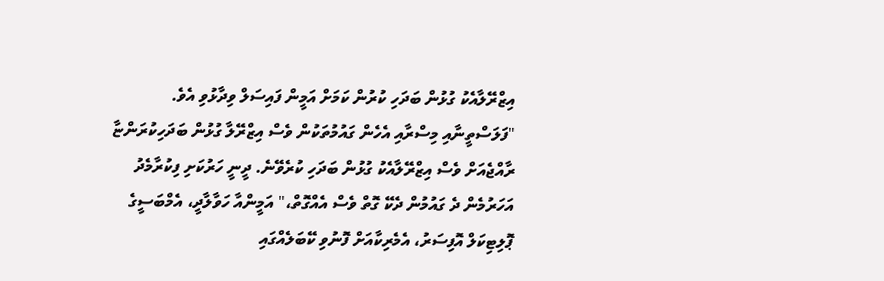އިޒްރޭލާއެކު ގުޅުން ބަދަހި ކުރުން ކަމަށް އަމީން ފައިސަލް ވިދާޅުވި އެވެ.
"ފަލަސްތީނާއި މިސްރާއި އެހެން ގައުމުތަކުން ވެސް އިޒްރޭލާ ގުޅުން ބަދަހިކުރަންޏާ ރާއްޖެއަށް ވެސް އިޒްރޭލާއެކު ގުޅުން ބަދަހި ކުރެވޭނެ. ދީނީ ހަރުކަށި ފިކުރާމެދު އަހަރުމެން ދެ ގައުމުން ދެކޭ ގޮތް ވެސް އެއްގޮތް،" އަމީންއާ ހަވާލާދީ، އެމްބަސީގެ ޕޮލިޓިކަލް އޮފިސަރު، އެމެރިކާއަށް ފޮނުވި ކޭބަލެއްގައި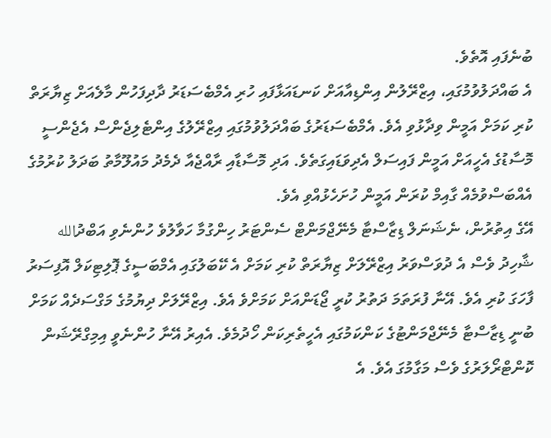ބުނެފައި އޮތެވެ.
އެ ބައްދަލުވުމުގައި، އިޒްރޭލުން އިންޑިއާއަށް ކަނޑައަޅާފައި ހުރި އެމްބެސަޑަރު ދާދިފަހުން މާލެއަށް ޒިޔާރަތް ކުރި ކަމަށް އަމީން ވިދާޅުވި އެވެ. އެމްބެސަޑަރުގެ ބައްދަލުވުމުގައި އިޒްރޭލުގެ އިންޓެލިޖެންސް އެޖެންސީ މޮސާޑުގެ އެހީއަށް އަމީން ފައިސަލް އެދިވަޑައިގަތެވެ. އަދި މޮސާޑާއި ރާއްޖެއާ ދެމެދު މައުލޫމާތު ބަދަލު ކުރުމުގެ އެއްބަސްވުމެއް ގާއިމް ކުރަން އަމީން ހުށަހެޅުއްވި އެވެ.
އޭގެ އިތުރުން، ނެޝަނަލް ޑިޒާސްޓާ މެނޭޖްމަންޓް ސެންޓަރު ހިންގުމާ ހަވާލުވެ ހުންނެވި އަބްދުالله ޝާހިދު ވެސް އެ ދުވަސްވަރު އިޒްރޭލަށް ޒިޔާރަތް ކުރި ކަމަށް އެ ކޭބަލުގައި އެމްބަސީގެ ޕޮލިޓިކަލް އޮފިސަރު ފާހަގަ ކުރި އެވެ. އޭނާ ފުރަތަމަ ދަތުރު ކުރީ ޖޯޑަންއަށް ކަމަށްވެ އެވެ. އިޒްރޭލަށް ދިޔުމުގެ މަގްސަދެއް ކަމަށް ބުނީ ޑިޒާސްޓާ މެނޭޖްމަންޓުގެ ކަންކަމުގައި އެހީތެރިކަން ހޯދުމެވެ. އެއިރު އޭނާ ހުންނެވީ އިމިގްރޭޝަން ކޮންޓްރޯލަރުގެ ވެސް މަގާމުގަ އެވެ. އެ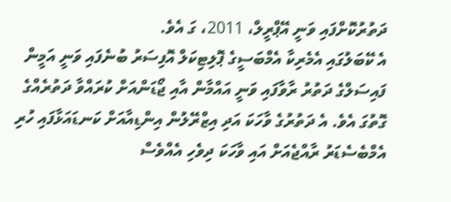ދަތުރުކޮށްފައި ވަނީ އޭޕްރީލް، 2011، ގަ އެވެ.
އެ ކޭބަލުގައި އެމެރިކާ އެމްބަސީގެ ޕޮލިޓިކަލް އޮފިސަރު ބުނެފައި ވަނީ އަމީން ފައިސަލްގެ ދަތުރު ރާވާފައި ވަނީ އައްމާން އާއި ޖޯޑަންއަށް ކުރައްވާ ދަތުރެއްގެ ގޮތުގަ އެވެ. އެ ދަތުރުގެ ވާހަކަ އަދި އިޒްރޭލުން އިންޑިއާއަށް ކަނޑައަޅާފައި ހުރި އެމްބެސެޑަރު ރާއްޖެއަށް އައި ވާހަކަ ދިވެހި އެއްވެސް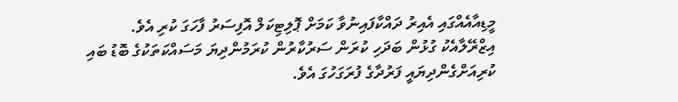މީޑިއާއެއްގައި އެއިރު ދައްކާފައިނުވާ ކަމަށް ޕޮލިޓިކަލް އޮފިސަރު ފާހަގަ ކުރި އެވެ.
އިޒްރޭލާއެކު ގުޅުން ބަދަހި ކުރަން ސަރުކާރުން ކުރަމުންދިޔަ މަސައްކަތަކުގެ ބޮޑު ބައި ކުރިއަށްގެންދިޔައީ ފަރުދާގެ ފުރަގަހުގަ އެވެ.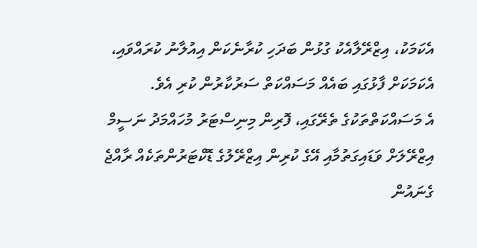އެކަމަކު، އިޒްރޭލާއެކު ގުޅުން ބަދަހި ކުރާނެކަން އިއުލާނު ކުރައްވައި، އެކަމަކަށް ފާޅުގައި ބައެއް މަސައްކަތް ސަރުކާރުން ކުރި އެވެ.
އެ މަސައްކަތްތަކުގެ ތެރޭގައި، ފޮރިން މިނިސްޓަރު މުހައްމަދު ނަސީމް އިޒްރޭލަށް ވަޑައިގަތުމާއި އޭގެ ކުރިން އިޒްރޭލުގެ ޑޮކްޓަރުންތަކެއް ރާއްޖެ ގެނައުން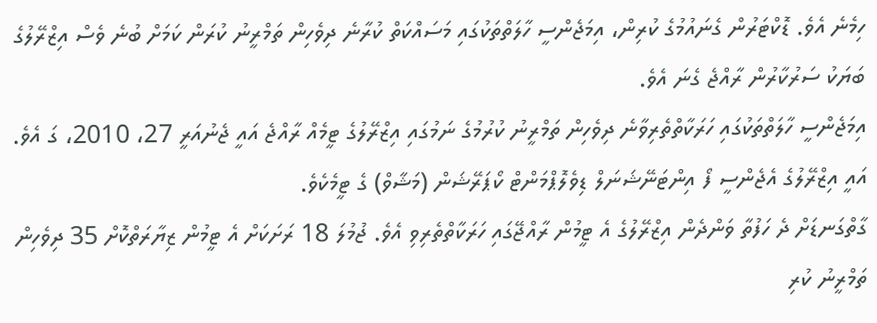ހިމެނެ އެވެ. ޑޮކްޓަރުން ގެނައުމުގެ ކުރިން، އިމަޖެންސީ ހާލަތްތަކުގައި މަސައްކަތް ކުރާނެ ދިވެހިން ތަމްރީނު ކުރަން ކަމަށް ބުނެ ވެސް އިޒްރޭލުގެ ބަޔަކު ސަރުކާރުން ރާއްޖެ ގެނަ އެވެ.
އިމަޖެންސީ ހާލަތްތަކުގައި ހަރަކާތްތެރިވާނެ ދިވެހިން ތަމްރީނު ކުރުމުގެ ނަމުގައި އިޒްރޭލުގެ ޓީމެއް ރާއްޖެ އައީ ޖެނުއަރީ 27، 2010، ގަ އެވެ. އައީ އިޒްރޭލުގެ އެޖެންސީ ފޯ އިންޓަނޭޝަނަލް ޑިވެލޮޕްމަންޓް ކޯޕަރޭޝަން (މަޝާވް) ގެ ޓީމެކެވެ.
ގާތްގަނޑަށް ދެ ހަފުތާ ވަންދެން އިޒްރޭލުގެ އެ ޓީމުން ރާއްޖޭގައި ހަރަކާތްތެރިވި އެވެ. ޖުމުލަ 18 ރަށަކަށް އެ ޓީމުން ޒިޔާރަތްކޮށް 35 ދިވެހިން ތަމްރީނު ކުރި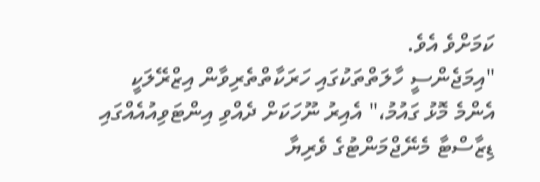ކަމަށްވެ އެވެ.
"އިމަޖެންސީ ހާލަތްތަކުގައި ހަރަކާތްތެރިވާން އިޒްރޭލަކީ އެންމެ މޮޅު ގައުމު،" އެއިރު ނޫހަކަށް ދެއްވި އިންޓަވިއުއެއްގައި ޑިޒާސްޓާ މެނޭޖްމަންޓުގެ ވެރިޔާ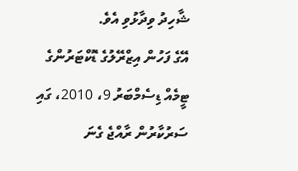ޝާހިދު ވިދާޅުވި އެވެ.
އޭގެ ފަހުން އިޒްރޭލުގެ ޑޮކްޓަރުންގެ ޓީމެއް ޑިސެމްބަރު 9، 2010، ގައި ސަރުކާރުން ރާއްޖެ ގެނަ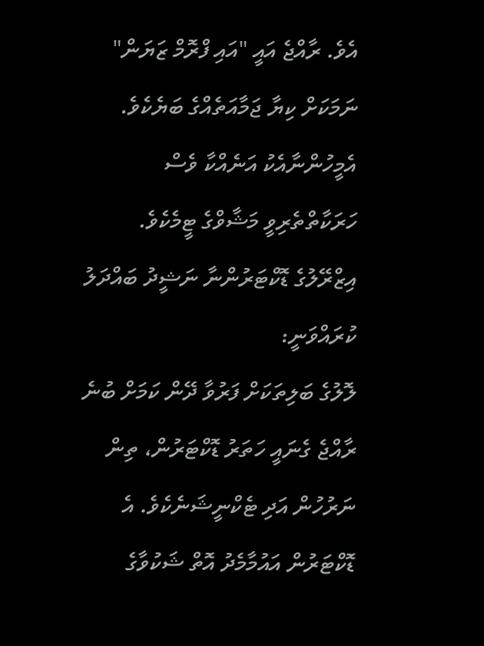އެވެ. ރާއްޖެ އައީ "އައި ފްރޮމް ޒަޔަން" ނަމަކަށް ކިޔާ ޖަމާއަތެއްގެ ބަޔެކެވެ. އެމީހުންނާއެކު އަނެއްކާ ވެސް ހަރަކާތްތެރިވީ މަޝާވްގެ ޓީމެކެވެ.
އިޒްރޭލުގެ ޑޮކްޓަރުންނާ ނަޝީދު ބައްދަލު ކުރައްވަނީ:
ލޮލުގެ ބަލިތަކަށް ފަރުވާ ދޭން ކަމަށް ބުނެ ރާއްޖެ ގެނައީ ހަތަރު ޑޮކްޓަރުން، ތިން ނަރުހުން އަދި ޓެކްނީޝަނެކެވެ. އެ ޑޮކްޓަރުން އައުމާމެދު އޮތް ޝަކުވާގެ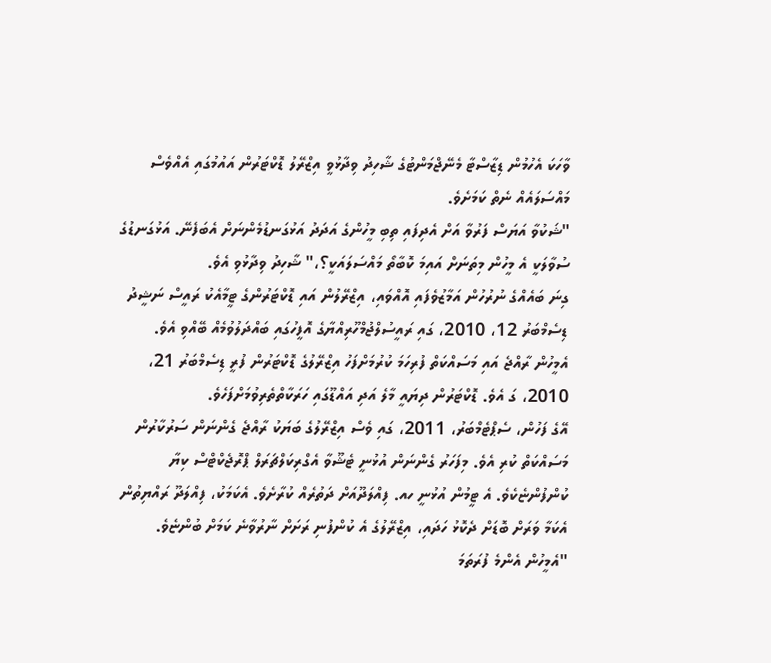ވާހަކަ އެހުމުން ޑިޒާސްޓާ މެނޭޖްމަންޓުގެ ޝާހިދު ވިދާޅުވީ އިޒްރޭލު ޑޮކްޓަރުން އައުމުގައި އެއްވެސް މައްސަލައެއް ނެތް ކަމަށެވެ.
"ޝަކުވާ އަޔަސް ފަރުވާ އަށް އެދިފައި ތިބި މީހުންގެ އަދަދު އަޅުގަނޑުމެންނަށް އެބަފެނޭ. އަޅުގަނޑުގެ ސުވާލަކީ އެ މީހުން މިތަނަށް އައިމަ ކޮބާތޯ މައްސަލައަކީ؟،" ޝާހިދު ވިދާޅުވި އެވެ.
ގިނަ ބައެއްގެ ނުރުހުން އަމާޒުވެފައި އޮއްވައި، އިޒްރޭލުން އައި ޑޮކްޓަރުންގެ ޓީމާއެކު ރައީސް ނަޝީދު ޑިސެމްބަރު 12، 2010، ގައި ރައީސުލްޖުމްހޫރިއްޔާގެ އޮފީހުގައި ބައްދަލުވުމެއް ބޭއްވި އެވެ.
އެމީހުން ރާއްޖެ އައި މަސައްކަތް ފުރިހަމަ ކުރުމަށްފަހު އިޒްރޭލުގެ ޑޮކްޓަރުން ފުރީ ޑިސެމްބަރު 21، 2010، ގަ އެވެ. ޑޮކްޓަރުން ދިޔައީ މާލެ އަދި އައްޑޫގައި ހަރަކާތްތެރިވުމަށްފަހެވެ.
އޭގެ ފަހުން، ސެޕްޓެމްބަރު، 2011، ގައި ވެސް އިޒްރޭލުގެ ބަޔަކު ރާއްޖެ ގެންނަން ސަރުކާރުން މަސައްކަތް ކުރި އެވެ. މިފަހަރު ގެންނަން އުޅުނީ ޓެޝޫވާ އެގްރިކަލްޗަރަލް ޕްރޮޖެކްޓްސް ކިޔާ ކުންފުންޏެކެވެ. އެ ޓީމުން އުޅުނީ ހއ. ފިއްލަދޫއަށް ދަތުރެއް ކުރާށެވެ. އެކަމަކު، ފިއްލަދޫ ރައްޔިތުން އެކަމާ ވަރަށް ބޮޑަށް ދެކޮޅު ހަދައި، އިޒްރޭލުގެ އެ ކުންފުނި ރަށަށް ނާރުވާނެ ކަމަށް ބުންޏެވެ.
"އެމީހުން އެންމެ ފުރަތަމަ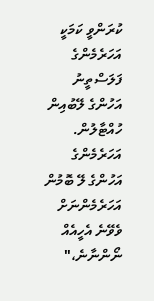ކުރަންވީ ކަމަކީ އަހަރެމެންގެ ފަލަސްތީނު އަހުންގެ ލޭބުއިން ހުއްޓާލުން. އަހަރެމެންގެ އަހުންގެ ލޭ ބޮމުން އަހަރެމެންނަށް ވެވޭނެ އެހީއެއް ނޯންނާނެ،"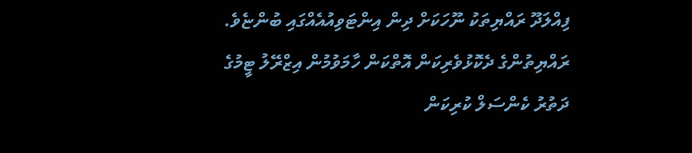ފިއްލަދޫ ރައްޔިތަކު ނޫހަކަށް ދިން އިންޓަވިއުއެއްގައި ބުންޏެވެ.
ރައްޔިތުންގެ ދެކޮޅުވެރިކަން އޮތްކަން ހާމަވުމުން އިޒްރޭލު ޓީމުގެ ދަތުރު ކެންސަލް ކުރިކަން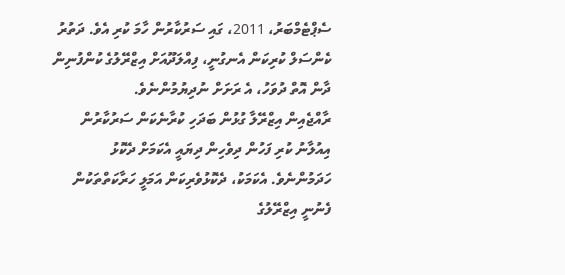ސެޕްޓެމްބަރު، 2011، ގައި ސަރުކާރުން ހާމަ ކުރި އެވެ. ދަތުރު ކެންސަލް ކުރިކަން އެނގުނީ، ފިއްލަދޫއަށް އިޒްރޭލުގެ ކުންފުނިން ދާން އޮތް ދުވަހު، އެ ރަށަށް ނުދިޔުމުންނެވެ.
ރާއްޖެއިން އިޒްރޭލާ ގުޅުން ބަދަހި ކުރާނެކަން ސަރުކާރުން އިއުލާނު ކުރި ފަހުން ދިވެހިން ދިޔައީ އެކަމަށް ދެކޮޅު ހަދަމުންނެވެ. އެކަމަކު، ދެކޮޅުވެރިކަން އަމަލީ ހަރާކަތްތަކުން ފެނުނީ އިޒްރޭލުގެ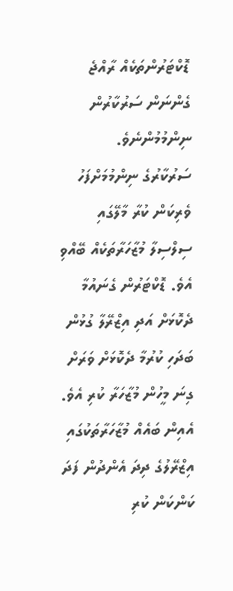ޑޮކްޓަރުންތަކެއް ރާއްޖެ ގެންނަން ސަރުކާރުން ނިންމުމުންނެވެ.
ސަރުކާރުގެ ނިންމުމަށްފަހު ވެރިކަން ކުރާ މާލޭގައި ސިލްސިލާ މުޒާހަރާތަކެއް ބޭއްވި އެވެ. ޑޮކްޓަރުން ގެނައުމާ ދެކޮޅަށް އަދި އިޒްރޭލާ ގުޅުން ބަދަހި ކުރުމާ ދެކޮޅަށް ވަރަށް ގިނަ މީހުން މުޒާހަރާ ކުރި އެވެ.
އެއިން ބައެއް މުޒާހަރާތަކުގައި އިޒްރޭލުގެ ދިދަ އެންދުން ފަދަ ކަންކަން ކުރި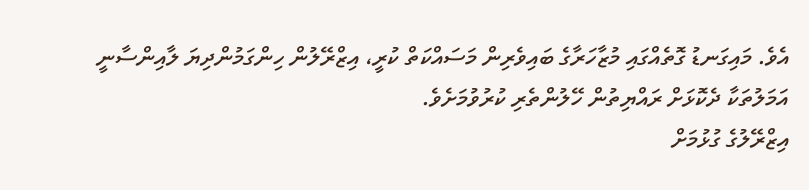އެވެ. މައިގަނޑު ގޮތެއްގައި މުޒާހަރާގެ ބައިވެރިން މަސައްކަތް ކުރީ، އިޒްރޭލުން ހިންގަމުންދިޔަ ލާއިންސާނީ އަމަލުތަކާ ދެކޮޅަށް ރައްޔިތުން ހޭލުންތެރި ކުރުވުމަށެވެ.
އިޒްރޭލުގެ ގުޅުމަށް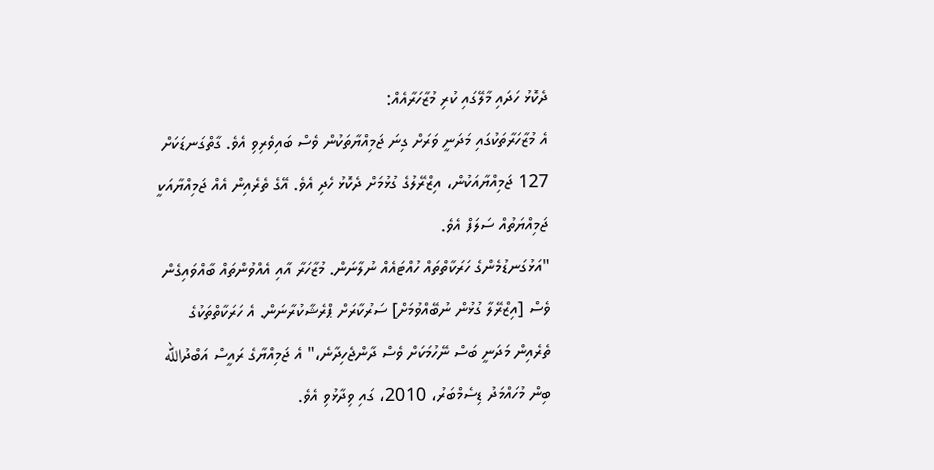ދެކޮޅު ހަދައި މާލޭގައި ކުރި މުޒާހަރާއެއް:
އެ މުޒާހަރާތަކުގައި މަދަނީ ވަރަށް ގިނަ ޖަމިއްޔާތަކުން ވެސް ބައިވެރިވި އެވެ. ގާތްގަނޑަކަށް 127 ޖަމިއްޔާއަކުން، އިޒްރޭލުގެ ގުޅުމަށް ދެކޮޅު ހެދި އެވެ. އޭގެ ތެރެއިން އެއް ޖަމިއްޔާއަކީ ޖަމިއްޔަތުއް ސަލަފް އެވެ.
"އަޅުގަނޑުމެންގެ ހަރަކާތްތައް ހުއްޓައެއް ނުލާނަން. މުޒާހަރާ އާއި އެއްވުންތައް ބާއްވައިގެން ވެސް [އިޒްރޭލާ ގުޅުން ނުބޭއްވުމަށް] ސަރުކާރަށް ޕްރެޝާކުރާނަން. އެ ހަރަކާތްތަކުގެ ތެރެއިން މަދަނީ ބަސް ނޭހުމަކަށް ވެސް ދާންޖެހިދާނެ،" އެ ޖަމިއްޔާގެ ރައީސް އަބްދުالله ބިން މުހައްމަދު ޑިސެމްބަރު، 2010، ގައި ވިދާޅުވި އެވެ.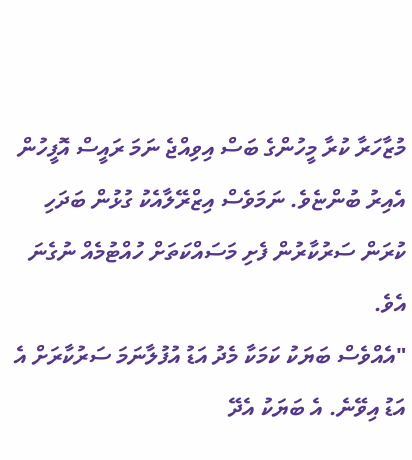މުޒާހަރާ ކުރާ މީހުންގެ ބަސް އިވިއްޖެ ނަމަ ރައީސް އޮފީހުން އެއިރު ބުންޏެވެ. ނަމަވެސް އިޒްރޭލާއެކު ގުޅުން ބަދަހި ކުރަން ސަރުކާރުން ފެށި މަސައްކަތަށް ހުއްޓުމެއް ނުގެނަ އެވެ.
"އެއްވެސް ބަޔަކު ކަމަކާ މެދު އަޑު އުފުލާނަމަ ސަރުކާރަށް އެ އަޑު އިވޭނެ. އެ ބަޔަކު އެދޭ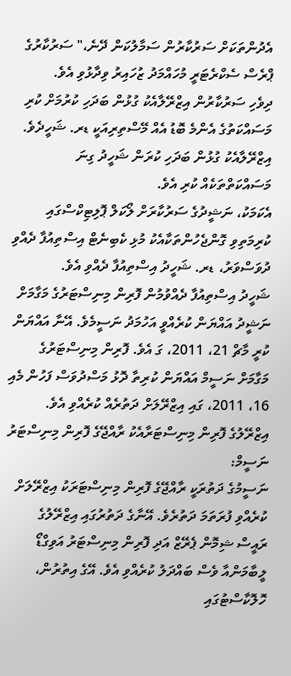އެދުންތަކަށް ސަރުކާރުން ސަމާލުކަން ދޭނެ،" ސަރުކާރުގެ ޕްރެސް ސެކްރެޓަރީ މުހައްމަދު ޒުހައިރު ވިދާޅުވި އެވެ.
ދިވެހި ސަރުކާރުން އިޒްރޭލާއެކު ގުޅުން ބަދަހި ކުރުމަށް ކުރި މަސައްކަތުގެ އެންމެ ބޮޑު އެއް މޭސްތިރިއަކީ ޑރ. ޝަހީދެވެ. އިޒްރޭލާއެކު ގުޅުން ބަދަހި ކުރަން ޝަހީދު ގިނަ މަސައްކަތްތަކެއް ކުރި އެވެ.
އެކަމަކު، ނަޝީދުގެ ސަރުކާރަށް ލޯކަލް ޕޮލިޓިކްސްގައި ކުރިމަތިވި ގޮންޖެހުންތަކާއެކު މުޅި ކެބިނެޓް އިސްތިއުފާ ދެއްވި ދުވަސްވަރު، ޑރ. ޝަހީދު އިސްތިއުފާ ދެއްވި އެވެ.
ޝަހީދު އިސްތިއުފާ ދެއްވުމުން ފޮރިން މިނިސްޓަރުގެ މަގާމަށް ނަޝީދު އައްޔަން ކުރެއްވީ އަހުމަދު ނަސީމެވެ. އޭނާ އައްޔަން ކުރީ މާޗް 21، 2011، ގަ އެވެ. ފޮރިން މިނިސްޓަރުގެ މަގާމަށް ނަސީމް އައްޔަން ކުރިތާ ދޮޅު މަސްދުވަސް ފަހުން މެއި 16، 2011، ގައި އިޒްރޭލަށް ދަތުރެއް ކުރެއްވި އެވެ.
އިޒްރޭލުގެ ފޮރިން މިނިސްޓަރާއެކު ރާއްޖޭގެ ފޮރިން މިނިސްޓަރު ނަސީމް:
ނަސީމުގެ ދަތުރަކީ ރާއްޖޭގެ ފޮރިން މިނިސްޓަރަކު އިޒްރޭލަށް ކުރެއްވި ފުރަތަމަ ދަތުރެވެ. އޭނާގެ ދަތުރުގައި އިޒްރޭލުގެ ރައީސް ޝިމޮން ޕެރޭޒް އަދި ފޮރިން މިނިސްޓަރު އަވިގްޑޯ ލީބާމަންއާ ވެސް ބައްދަލު ކުރެއްވި އެވެ. އޭގެ އިތުރުން، ހޮލޮކާސްޓުގައި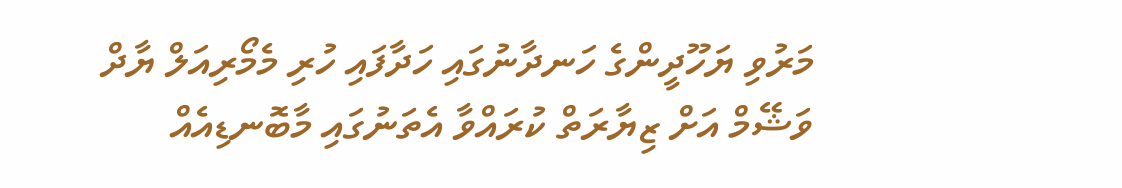މަރުވި ޔަހޫދީންގެ ހަނދާނުގައި ހަދާފައި ހުރި މެމޯރިއަލް ޔާދް ވަޝޭމް އަށް ޒިޔާރަތް ކުރައްވާ އެތަނުގައި މާބޮނޑިއެއް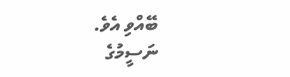ބޭއްވި އެވެ.
ނަސީމުގެ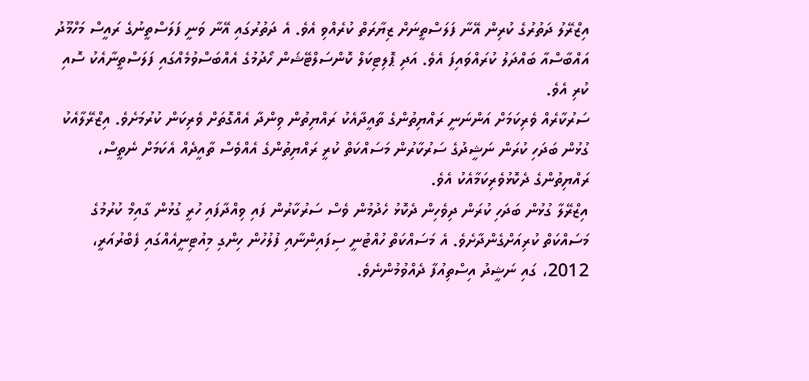އިޒްރޭލު ދަތުރުގެ ކުރިން އޭނާ ފަލަސްތީނަށް ޒިޔާރަތް ކުރެއްވި އެވެ. އެ ދަތުރުގައި އޭނާ ވަނީ ފަލަސްތީނުގެ ރައީސް މަހްމޫދު އައްބާސްއާ ބައްދަލު ކުރައްވައިފަ އެވެ. އަދި ޕޮލިޓިކަލް ކޮންސަލްޓޭޝަން ހޯދުމުގެ އެއްބަސްވުމެއްގައި ފަލަސްތީނާއެކު ސޮއި ކުރި އެވެ.
ސަރުކާރެއް ވެރިކަމަށް އަންނަނީ ރައްޔިތުންގެ ތާއީދާއެކު ރައްޔިތުން ވިންދާ އެއްގޮތަށް ވެރިކަން ކުރުމަށެވެ. އިޒްރޭލާއެކު ގުޅުން ބަދަހި ކުރަން ނަޝީދުގެ ސަރުކާރުން މަސައްކަތް ކުރީ ރައްޔިތުންގެ އެއްވެސް ތާއީދެއް އެކަމަށް ނެތީސް، ރައްޔިތުންގެ ދެކޮޅުވެރިކަމާއެކު އެވެ.
އިޒްރޭލާ ގުޅުން ބަދަހި ކުރަން ދިވެހިން ދެކޮޅު ހެދުމުން ވެސް ސަރުކާރުން ފައި ވިއްދާފައި ހުރީ ގުޅުން ގާއިމް ކުރުމުގެ މަސައްކަތް ކުރިއަށްގެންދާށެވެ. އެ މަސައްކަތް ހުއްޓުނީ ސިފައިންނާއި ފުލުހުން ހިންގި މިއުޓިނީއެއްގައި ފެބްރުއަރީ، 2012، ގައި ނަޝީދު އިސްތިއުފާ ދެއްވުމުންނެވެ.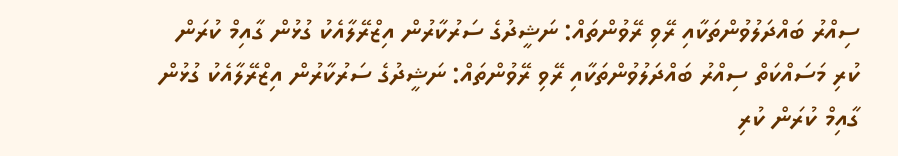ސިއްރު ބައްދަލުވުންތަކާއި ރޭވި ރޭވުންތައް: ނަޝީދުގެ ސަރުކާރުން އިޒްރޭލާއެކު ގުޅުން ގާއިމް ކުރަން ކުރި މަސައްކަތް ސިއްރު ބައްދަލުވުންތަކާއި ރޭވި ރޭވުންތައް: ނަޝީދުގެ ސަރުކާރުން އިޒްރޭލާއެކު ގުޅުން ގާއިމް ކުރަން ކުރި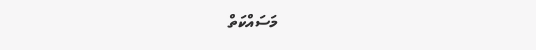މަސައްކަތް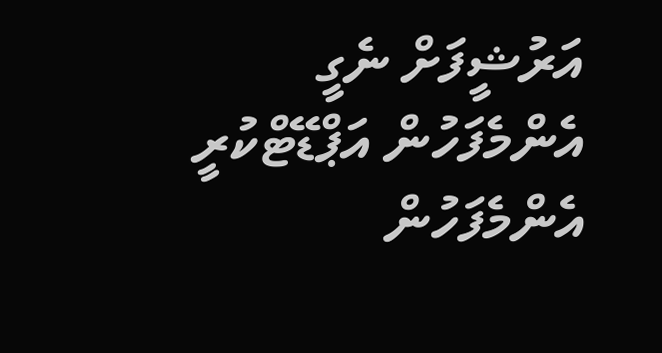އަރުޝީފަށް ނެގީ
އެންމެފަހުން އަޕްޑޭޓްކުރީ
އެންމެފަހުން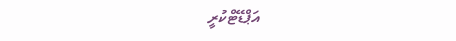އަޕްޑޭޓްކުރީ